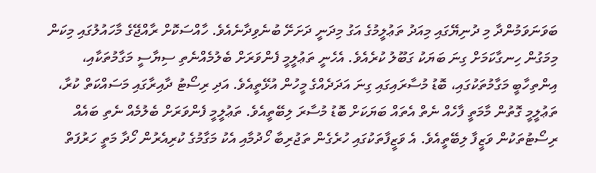ބަވަނަވަމުންދާ މި ދުނިޔޭގައި މިއަދު ތަޢުލީމުގެ އަގު މިދަނީ ދަށަށޭ ބުނެވިދާނެއެވެ. ހާއްސަކޮށް ރާއްޖޭގެ މާހައުލުގައި މިކަން މިމަގުން ހިނގާކަމަށް ގިނަ ބަޔަކު ގަބޫލު ކުރެއެވެ. އެހެނީ ތަޢުލީމީ ފެންވަރަށް ބެލުމެއްނެތި ސިޔާސީ މަގާމުތަކާއި، އިންތިހާބީ މަގާމުތަކުގައި، ބޮޑު މުސާރައިގައި ގިނަ އަދަދެއްގެ މީހުން އުޅޭތީއެވެ. އަދި ރިސޯޓު ދާއިރާގައި މަސައްކަތް ކުރާ، ތަޢުލީމީ ގޮތުން މާމަތީ ފާހެއް ނެތް އެތައް ބަޔަކަށް ބޮޑު މުސާރަ ލިބޭތީއެވެ. ތަޢުލީމީ ފެންވަރަށް ބެލުމެއް ނެތި ބައެއް ރިސޯޓުތަކުން ވަޒީފާ ލިބޭތީއެވެ. އެ ވަޒީފާތަކުގައި ހުރެގެން ތަޖުރިބާ ހޯދުމާއި އެކު މަގާމުގެ ކުރިއެރުން ހޯދާ މަތީ ހަރުފަތް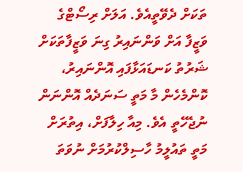ތަކަށް ދެވޭތީއެވެ. އަލަށް ރިސޯޓްގެ ވަޒީފާ އަށް ވަންނައިރު ގިނަ ވަޒީފާތަކަށް ޝަރުތު ކަނޑައަޅާފައި އޮންނައިރު، ކޮންމެހެން މާ މަތީ ސަނަދެއް އޮންނަން ނުޖެހޭތީ އެވެ. މިއާ ހިލާފަށް، އިތުރަށް މަތީ ތައުލީމު ހާސިލްކުރުމަށް ނުވަތަ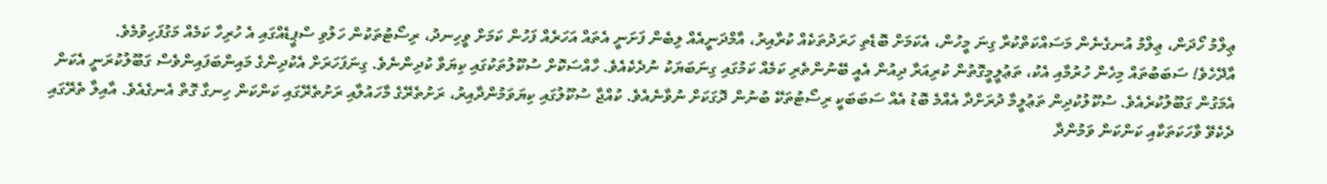ޢިލްމު ހޯދަން، ޢިލްމު އުނގެނެން މަސައްކަތްކުރާ ގިނަ މީހުން، އެކަމަށް ބޮޑެތި ހަރަދުތަކެއް ކުރާއިރު، އާމްދަނީއެއް ލިބެން ފަށަނީ އެތައް އަހަރެއް ފަހުން ކަމަށް ވީހިނދު، ރިސޯޓުތަކުން ހަލުވި ސްޕީޑެއްގައި އެ ހުރިހާ ކަމެއް މަގުފަހިވުމެވެ.
އާދޭހެވެ! ސަބަބުތައް މިހެން ހުރުމާއި އެކު، ތަޢުލީމީގޮތުން ކުރިއަރާ ދިއުން އެއީ ބޭނުންތެރި ކަމެއް ކަމުގައި ގިނަބަޔަކު ނުދެކެއެވެ. ހާއްސަކޮށް ސުކޫލުތަކުގައި ކިޔަވާ ކުދިންނެވެ. ގިނަފަހަރަށް އެކުދިންގެ މައިންބަފައިންވެސް ގަބޫލުކުރަނީ އެކަން އެމަގުން ގަބޫލުކުރެއެވެ. ސުކޫލުކުދިން ތަޢުލީމާ ދުރަށްދާ އެއްމެ ބޮޑު އެއް ސަބަބަކީ ރިސޯޓުތަކޭ ބުނުން ދޮގަކަށް ނުވާނެއެވެ. ކުއްޖާ ސުކޫލުގައި ކިޔަވަމުންދާއިރު، ރަށުތެރޭގެ މާހައުލާއި ރަށުތެރޭގައި ކަންކަން ހިނގާ ގޮތް އެނގެއެވެ. އާއިލާ ތެރޭގައި ދެކެވޭ ވާހަކަތަކާއި ކަންކަން ވަމުންދާ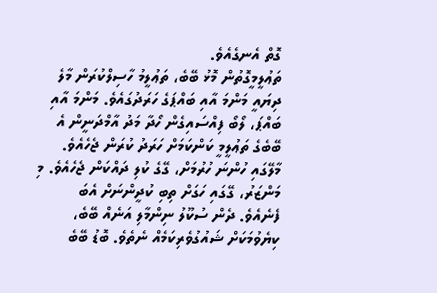ގޮތް އެނގެއެވެ.
ތަޢުލީމީގޮތުން މޮޅު ބޭބެ، ތަޢުލީމު ހާސިލްކުރަން މާލެ ދިޔައީ މަންމަ އާއި ބައްޕަގެ ހަރަދުގައެވެ. މަންމަ އާއި ބައްޕަ، ލޯބޯ ފިއްސައިގެން ހޯދާ މަދު އާމްދަނީން އެ ބޭބެގެ ތަޢުލީމީ ކަންކަމަށް ހަރަދު ކުރަން ޖެހެއެވެ. މާލޭގައި ހުންނަ ހުރުމަށް، ގޭގެ ކުލި ދައްކަން ޖެހެއެވެ. މި މަންޒަރު، ގޭގައި ހަގަށް ތިބި ކުދީންނަށް އެބަ ފެނެއެވެ. ދެން ސުކޫލު ނިންމާލި އަނެއް ބޭބެ، ކިޔެވުމަކަށް ޝައުގުވެރިކަމެއް ނެތެވެ. ބޮޑު ބޭބެ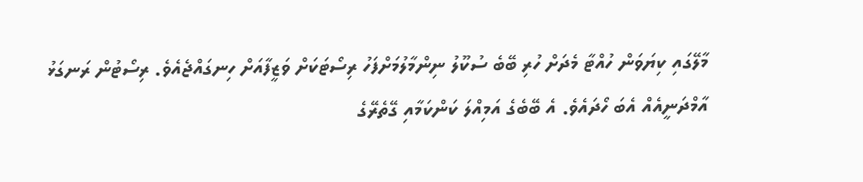މާލޭގައި ކިޔަވަން ހުއްޓާ މެދަށް ހުރި ބޭބެ ސުކޫލު ނިންމާލުމަށްފަހު ރިސޯޓަކަށް ވަޒީފާއަށް ހިނގައްޖެއެވެ. ރިސޯޓުން ރަނގަޅު އާމްދަނީއެއް އެބަ ހޯދައެވެ. އެ ބޭބެގެ އަމިއްލަ ކަންކަމާއި ގޭތެރޭގެ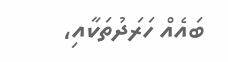ބައެއް ހަރަދުތަކާއި،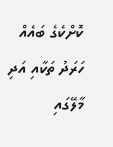ކޮށްކެގެ ބައެއް ހަރަދު ތަކާއި އަދި މާލޭގައި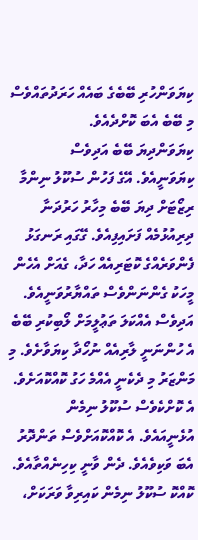ކިޔަވަންހުރި ބޭބެގެ ބައެއް ހަރަދުތައްވެސް މި ބޭބެ އެބަ ކޮށްދެއެވެ.
ކިޔަވަންދިޔަ ބޭބެ އަދިވެސް ކިޔަވަނީއެވެ. އޭގެ ފަހުން ސުކޫލު ނިންމާ ރިޒޯޓަށް ދިޔަ ބޭބެ މިހާރު ހަރުދަނާ ދިރިއުޅުމެއް ފަށައިފިއެވެ. ގޭގައި ރަނގަޅު ފެންވަރެއްގެ ކޮޓަރިއެއް ހަދާ، ގެއަށް އެހެން މީހަކު ގެންނަންވެސް ތައްޔާރުވަނީއެވެ. އަދިވެސް އެއްކަލަ ތަޢުލީމަށް ލޯބިކުރި ބޭބެ އެ ހުންނަނީ ލާރިއެއް ނުހޯދާ ކިޔަވާށެވެ. މި މަންޒަރު މި ދެކެނީ އެއްމެ ހަގު ކޮއްކޮއަށެވެ. އެ ކޮށްކެވެސް ސުކޫލު ނިމެން އުޅެނީއައެވެ. އެ ކޮއްކޮއަށްވެސް ތަންދޮރު އެބަ ވަކިވެއެވެ. ދެން ވާނީ ކިހިނެއްތާއެވެ.
ކޮއްކޮ ސުކޫލު ނިމެން ކައިރިވާ ވަރަކަށް،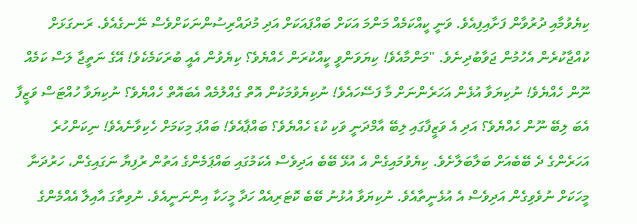ކިޔެވުމާއި ދުރުވާން ފަށާއިފިއެވެ. ވަނީ ކީއްކަމެއް މަންމަ އަކަށް ބައްޕައަކަށް އަދި މުދައްރިސުންނަކަށްވެސް ނޭނގެއެވެ. ރަނގަޅަށް ކުއްޖާކުރެން އެހުމުން ޖަވާބުދިނެވެ. "މަންމާއެވެ! ކިޔަވަންވީ ކީއްކުރަން ހެއްޔެވެ؟ ކިޔެވުން އެއީ ބުރަކަމެކެވެ! އޭގެ ނަތީޖާ ލަސް ކަމެއް ނޫން ހެއްޔެވެ! ނުކިޔަވާ އުޅެން އަހަރެންނަށް މާ ފަސޭހައެވެ! ނުކިޔެވުމަކުން އޮތް ގެއްލުމެއް އެބައޮތް ހެއްޔެވެ؟ ނުކިޔަވާ ހުއްޓަސް ވަޒީފާ އެބަ ލިބޭ ނޫން ހެއްޔެވެ؟ އަދި އެ ވަޒީފާގައި ލިބޭ އާމްދަނީ ވަކި ކުޑަ ހެއްޔެވެ؟ ބައްޕާއެވެ! ބައްޕަ މިކަމަށް ހެކިވާނެއެވެ! ނިކަންހުރެ އަހަރެންގެ ދެ ބޭބެއަށް ބަލާބަލާށެވެ. ކިޔެވުމައިގެން އެ އުޅޭ ބޭބެ އަދިވެސް އެކަމުގައި ބައްޕަމެންގެ އަތުން ރުފިޔާ ނަގައިގެން، ހަރުދަނާ މީހަކަށް ނުވެވިގެން އަދިވެސް އެ އުޅެނީތާއެވެ. ނުކިޔަވާ އުޅުނު ބޭބެ ކޮޓަރިއެއް ހަދާ މީހަކާ އިންނަނީއެވެ. ނުވިތާގަ އާއިލާ އެއްމެންގެ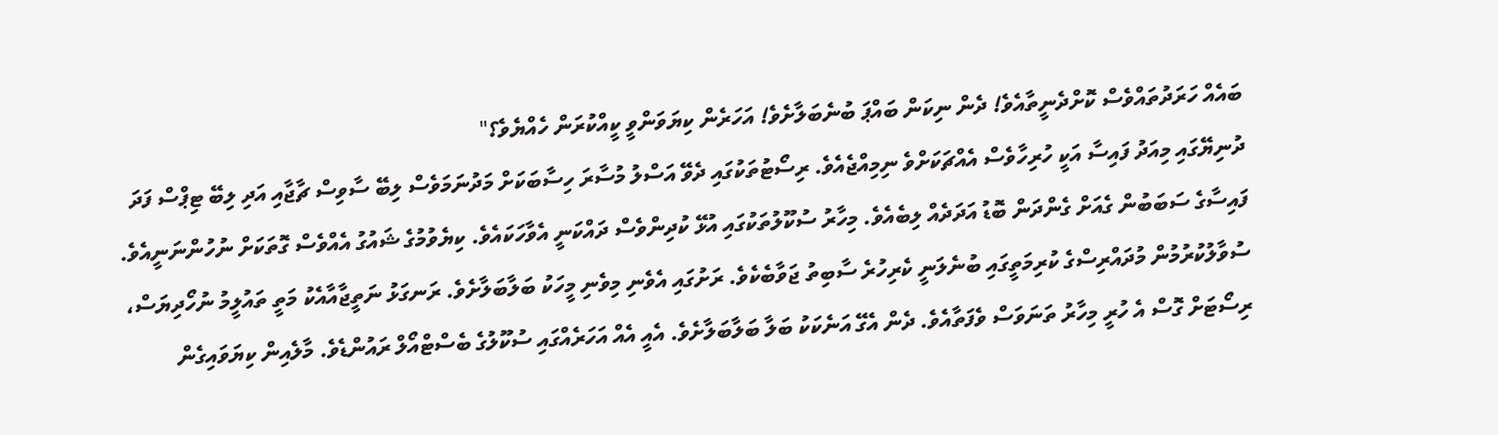ބައެއް ހަރަދުތައްވެސް ކޮށްދެނީތާއެވެ! ދެން ނިކަން ބައްޕަ ބުނެބަލާށެވެ! އަހަރެން ކިޔަވަންވީ ކީއްކުރަން ހެއްޔެވެ؟"
ދުނިޔޭގައި މިއަދު ފައިސާ އަކީ ހުރިހާވެސް އެއްޗަކަށްވެ ނިމިއްޖެއެވެ. ރިސޯޓުތަކުގައި ދެވޭ އަސްލު މުސާރަ ހިސާބަކަށް މަދުނަމަވެސް ލިބޭ ސާވިސް ޗާޖާއި އަދި ލިބޭ ޓިޕްސް ފަދަ ފައިސާގެ ސަބަބުން ގެއަށް ގެންދަން ބޮޑު އަދަދެއް ލިބެއެވެ. މިހާރު ސުކޫލުތަކުގައި އުޅޭ ކުދިންވެސް ދައްކަނީ އެވާހަކައެވެ. ކިޔެވުމުގެ ޝައުގު އެއްވެސް ގޮތަކަށް ނުހުންނަނީއެވެ. ސުވާލުކުރުމުން މުދައްރިސްގެ ކުރިމަތީގައި ބުނެލަނީ ކެރިހުރެ ސާބިތު ޖަވާބެކެވެ. ރަށުގައި އެވެނި މިވެނި މީހަކު ބަލާބަލާށެވެ. ރަނގަޅު ނަތީޖާއާއެކު މަތީ ތައުލީމު ނުހޯދިޔަސް، ރިސޯޓަށް ގޮސް އެ ހުރީ މިހާރު ތަނަވަސް ވެފަތާއެވެ. ދެން އެގޭ އަނެކަކު ބަލާ ބަލާބަލާށެވެ. އެއީ އެއް އަހަރެއްގައި ސުކޫލުގެ ބެސްޓްއޯލް ރައުންޑެވެ. މާލެއިން ކިޔަވައިގެން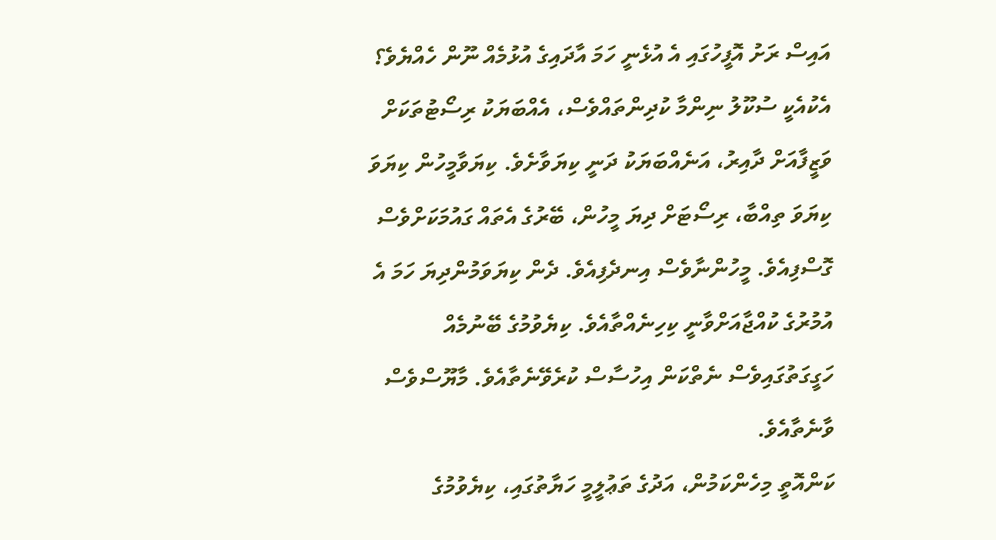އައިސް ރަށު އޮފީހުގައި އެ އުޅެނީ ހަމަ އާދައިގެ އުޅުމެއް ނޫން ހެއްޔެވެ؟
އެކުއެކީ ސުކޫލު ނިންމާ ކުދިންތައްވެސް، އެއްބަޔަކު ރިސޯޓުތަކަށް ވަޒީފާއަށް ދާއިރު، އަނެއްބަޔަކު ދަނީ ކިޔަވާށެވެ. ކިޔަވާމީހުން ކިޔަވަ ކިޔަވަ ތިއްބާ، ރިސޯޓަށް ދިޔަ މީހުން، ބޭރުގެ އެތައް ގައުމަކަށްވެސް ގޮސްފިއެވެ. މީހުންނާވެސް އިނދެފިއެވެ. ދެން ކިޔަވަމުންދިޔަ ހަމަ އެ އުމުރުގެ ކުއްޖާއަށްވާނީ ކިހިނެއްތާއެވެ. ކިޔެވުމުގެ ބޭނުމެއް ހަގީގަތުގައިވެސް ނެތްކަން އިހުސާސް ކުރެވޭނެތާއެވެ. މާޔޫސްވެސް ވާނެތާއެވެ.
ކަންއޮތީ މިހެންކަމުން، އަދުގެ ތަޢުލީމީ ހަޔާތުގައި، ކިޔެވުމުގެ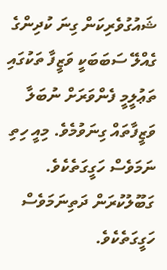ޝައުގުވެރިކަން ގިނަ ކުދިންގެ ގެއްލޭ ސަބަބަކީ ވަޒީފާ ތަކުގައި ތަޢުލީމީ ފެންވަރަށް ނުބަލާ ވަޒީފާތައް ގިނަވުމެވެ. މިއީ ހިތި ނަމަވެސް ހަގީގަތެކެވެ. ގަބޫލުކުރަން ދަތިނަމަވެސް ހަގީގަތެކެވެ.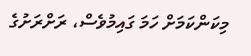މިކަންކަމަށް ހަމަ ގައިމުވެސް، ރަށްރަށުގެ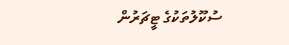ސުކޫލުތަކުގެ ޓީޗަރުން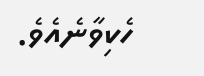ހެކިވާނެއެވެ.